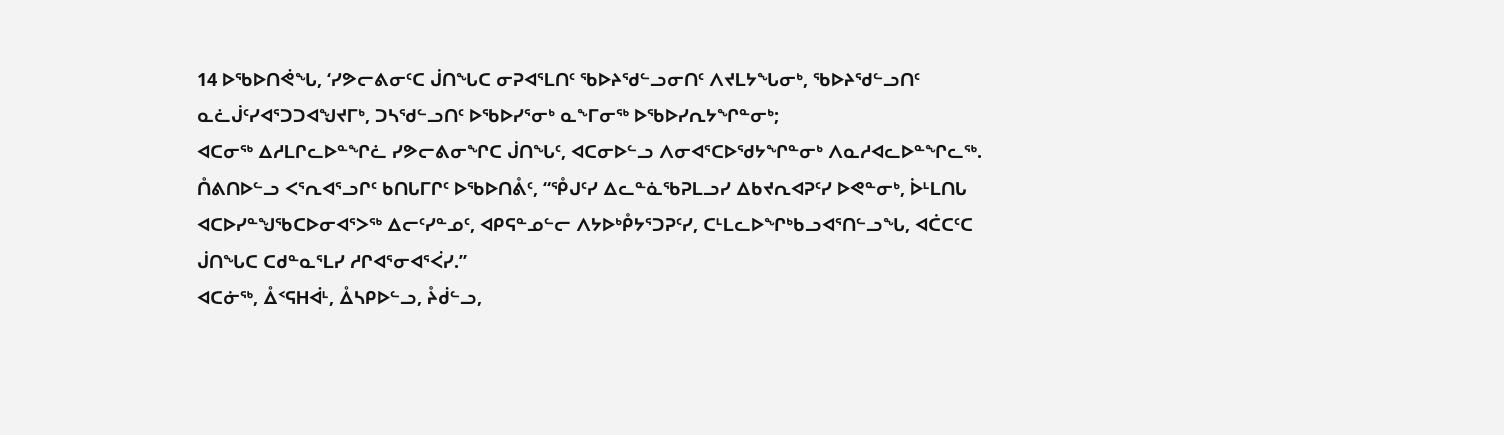14 ᐅᖃᐅᑎᕚᖓ, ‘ᓯᕗᓕᕕᓂᑦᑕ ᒎᑎᖓᑕ ᓂᕈᐊᕐᒪᑎᑦ ᖃᐅᔨᖁᓪᓗᓂᑎᑦ ᐱᔪᒪᔭᖓᓂᒃ, ᖃᐅᔨᖁᓪᓗᑎᑦ ᓇᓛᒎᑦᓯᐊᕐᑐᑐᐊᖑᔪᒥᒃ, ᑐᓴᖁᓪᓗᑎᑦ ᐅᖃᐅᓯᕐᓂᒃ ᓇᖕᒥᓂᖅ ᐅᖃᐅᓯᕆᔭᖏᓐᓂᒃ;
ᐊᑕᓂᖅ ᐃᓱᒪᒋᓚᐅᓐᖏᓛ ᓯᕗᓕᕕᓂᖏᑕ ᒎᑎᖓᑦ, ᐊᑕᓂᐅᓪᓗ ᐱᓂᐊᕐᑕᐅᖁᔭᖏᓐᓂᒃ ᐱᓇᓱᐊᓚᐅᓐᖏᓚᖅ.
ᑍᕕᑎᐅᓪᓗ ᐸᕐᕆᐊᕐᓗᒋᑦ ᑲᑎᒐᒥᒋᑦ ᐅᖃᐅᑎᕔᑦ, “ᕾᒍᑦᓯ ᐃᓚᓐᓈᖃᕈᒪᓗᓯ ᐃᑲᔪᕆᐊᕈᑦᓯ ᐅᕙᓐᓂᒃ, ᐆᒻᒪᑎᒐ ᐊᑕᐅᓯᓐᖑᖃᑕᐅᓂᐊᕐᐳᖅ ᐃᓕᑦᓯᓐᓄᑦ, ᐊᑭᕋᓐᓄᓪᓕ ᐱᔭᐅᒃᑬᔭᕐᑐᕈᑦᓯ, ᑕᒻᒪᓚᐅᖏᒃᑲᓗᐊᕐᑎᓪᓗᖓ, ᐊᑖᑕᑦᑕ ᒎᑎᖓᑕ ᑕᑯᓐᓇᕐᒪᓯ ᓱᒋᐊᕐᓂᐊᕐᐹᓯ.”
ᐊᑕᓃᖅ, ᐂᑉᕋᕼᐋᒻ, ᐂᓴᑭᐅᓪᓗ, ᔧᑰᓪᓗ,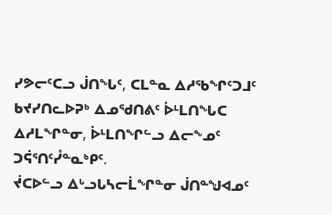ᓯᕗᓕᑦᑕᓗ ᒎᑎᖓᑦ, ᑕᒪᓐᓇ ᐃᓱᖃᖏᑦᑐᒧᑦ ᑲᔪᓯᑎᓚᐅᕈᒃ ᐃᓄᖁᑎᕕᑦ ᐆᒻᒪᑎᖓᑕ ᐃᓱᒪᖏᓐᓂ, ᐆᒻᒪᑎᖏᓪᓗ ᐃᓕᖕᓄᑦ ᑐᕌᕐᑎᑦᓮᓐᓇᒃᑭᑦ.
ᔫᑕᐅᓪᓗ ᐃᒡᓗᒐᓴᓕᒫᖏᓐᓂ ᒎᑎᓐᖑᐊᓄᑦ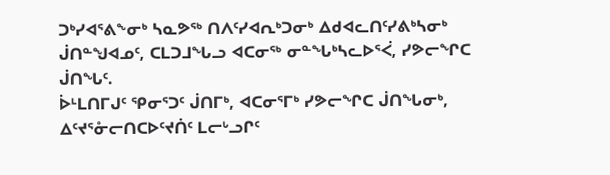ᑐᒃᓯᐊᕐᕕᖕᓂᒃ ᓴᓇᕗᖅ ᑎᐱᑦᓯᐊᕆᒃᑐᓂᒃ ᐃᑯᐊᓚᑎᑦᓯᕕᒃᓴᓂᒃ ᒎᑎᓐᖑᐊᓄᑦ, ᑕᒪᑐᒧᖓᓗ ᐊᑕᓂᖅ ᓂᓐᖓᒃᓴᓚᐅᕐᐹ, ᓯᕗᓕᖏᑕ ᒎᑎᖓᑦ.
ᐆᒻᒪᑎᒥᒍᑦ ᕿᓂᕐᑐᑦ ᒎᑎᒥᒃ, ᐊᑕᓂᕐᒥᒃ ᓯᕗᓕᖏᑕ ᒎᑎᖓᓂᒃ, ᐃᑦᔪᕐᓁᓕᑎᑕᐅᑦᔪᑏᑦ ᒪᓕᒡᓗᒋᑦ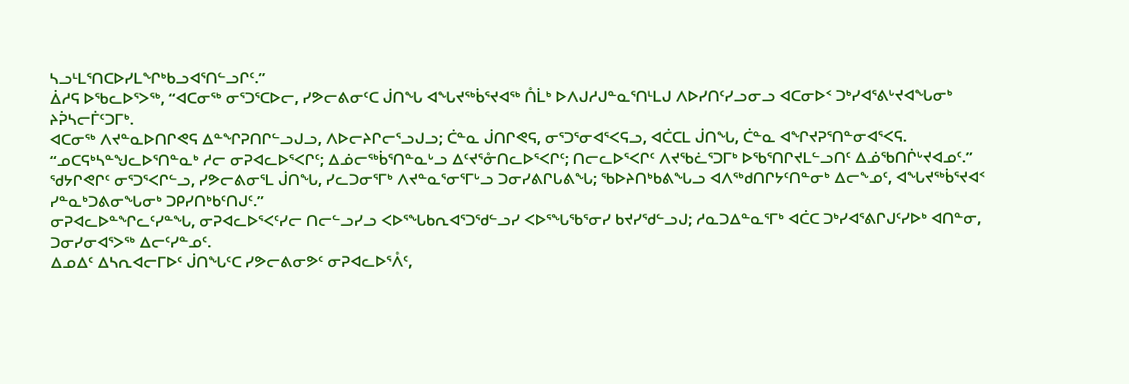ᓴᓗᒻᒪᕐᑎᑕᐅᓯᒪᖏᒃᑲᓗᐊᕐᑎᓪᓗᒋᑦ.”
ᐄᓱᕋ ᐅᖃᓚᐅᕐᐳᖅ, “ᐊᑕᓂᖅ ᓂᕐᑐᕐᑕᐅᓕ, ᓯᕗᓕᕕᓂᑦᑕ ᒎᑎᖓ ᐊᖓᔪᖅᑳᕐᔪᐊᖅ ᑍᒫᒃ ᐅᐱᒍᓱᒍᓐᓇᕐᑎᒻᒪᒍ ᐱᐅᓯᑎᑦᓯᓗᓂᓗ ᐊᑕᓂᐅᑉ ᑐᒃᓯᐊᕐᕕᒡᔪᐊᖓᓂᒃ ᔨᕉᓴᓕᒦᑦᑐᒥᒃ.
ᐊᑕᓂᖅ ᐱᔪᓐᓇᐅᑎᒋᕙᕋ ᐃᓐᖏᕈᑎᒋᓪᓗᒍᓗ, ᐱᐅᓕᔨᒋᓕᕐᓗᒍᓗ; ᑖᓐᓇ ᒎᑎᒋᕙᕋ, ᓂᕐᑐᕐᓂᐊᕐᐸᕋᓗ, ᐊᑖᑕᒪ ᒎᑎᖓ, ᑖᓐᓇ ᐊᖏᔪᕈᕐᑎᓐᓂᐊᕐᐸᕋ.
“ᓄᑕᕋᒃᓴᓐᖑᓚᐅᕐᑎᓐᓇᒃ ᓱᓕ ᓂᕈᐊᓚᐅᕐᐸᒋᑦ; ᐃᓅᓕᖅᑳᕐᑎᓐᓇᒡᓗ ᐃᑦᔪᕐᓁᑎᓚᐅᕐᐸᒋᑦ; ᑎᓕᓚᐅᕐᐸᒋᑦ ᐱᔪᖃᓛᕐᑐᒥᒃ ᐅᖃᕐᑎᒋᔪᒪᓪᓗᑎᑦ ᐃᓅᖃᑎᒌᒡᔪᐊᓄᑦ.”
ᖁᔭᒋᕙᒋᑦ ᓂᕐᑐᕐᐸᒋᓪᓗ, ᓯᕗᓕᕕᓂᕐᒪ ᒎᑎᖓ, ᓯᓚᑐᓂᕐᒥᒃ ᐱᔪᓐᓇᕐᓂᕐᒥᒡᓗ ᑐᓂᓯᕕᒋᒐᕕᖓ; ᖃᐅᔨᑎᒃᑲᕕᖓᓗ ᐊᐱᖅᑯᑎᒋᔭᑦᑎᓐᓂᒃ ᐃᓕᖕᓄᑦ, ᐊᖓᔪᖅᑳᕐᔪᐊᑉ ᓯᓐᓇᒃᑐᕕᓂᖓᓂᒃ ᑐᑭᓯᑎᒃᑲᑦᑎᒍᑦ.”
ᓂᕈᐊᓚᐅᓐᖏᓚᑦᓯᓐᖓ, ᓂᕈᐊᓚᐅᕐᐸᑦᓯᓕ ᑎᓕᓪᓗᓯᓗ ᐸᐅᕐᖓᑲᕆᐊᕐᑐᖁᓪᓗᓯ ᐸᐅᕐᖓᖃᕐᓂᓯ ᑲᔪᓯᖁᓪᓗᒍ; ᓱᓇᑐᐃᓐᓇᕐᒥᒃ ᐊᑖᑕ ᑐᒃᓯᐊᕐᕕᒋᒍᑦᓯᐅᒃ ᐊᑎᓐᓂ, ᑐᓂᓯᓂᐊᕐᐳᖅ ᐃᓕᑦᓯᓐᓄᑦ.
ᐃᓄᐃᑦ ᐃᓴᕆᐊᓕᒥᐅᑦ ᒎᑎᖓᑦᑕ ᓯᕗᓕᕕᓂᕗᑦ ᓂᕈᐊᓚᐅᕐᐰᑦ,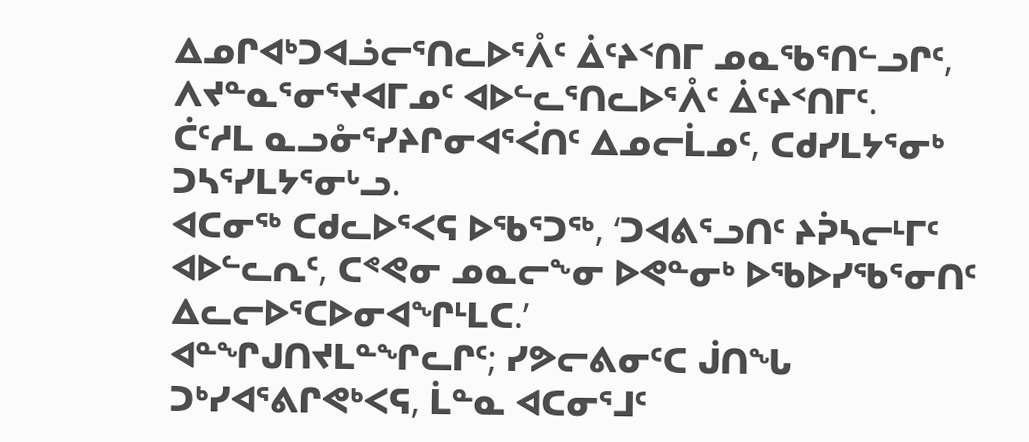ᐃᓄᒋᐊᒃᑐᐊᓘᓕᕐᑎᓚᐅᕐᐰᑦ ᐄᑦᔨᑉᑎᒥ ᓄᓇᖃᕐᑎᓪᓗᒋᑦ, ᐱᔪᓐᓇᕐᓂᕐᔪᐊᒥᓄᑦ ᐊᐅᓪᓚᕐᑎᓚᐅᕐᐰᑦ ᐄᑦᔨᑉᑎᒥᑦ.
ᑖᑦᓱᒪ ᓇᓗᓁᕐᓯᔨᒋᓂᐊᕐᐹᑎᑦ ᐃᓄᓕᒫᓄᑦ, ᑕᑯᓯᒪᔭᕐᓂᒃ ᑐᓴᕐᓯᒪᔭᕐᓂᒡᓗ.
ᐊᑕᓂᖅ ᑕᑯᓚᐅᕐᐸᕋ ᐅᖃᕐᑐᖅ, ‘ᑐᐊᕕᕐᓗᑎᑦ ᔨᕉᓴᓕᒻᒥᑦ ᐊᐅᓪᓚᕆᑦ, ᑕᕝᕙᓂ ᓄᓇᓕᖕᓂ ᐅᕙᓐᓂᒃ ᐅᖃᐅᓯᖃᕐᓂᑎᑦ ᐃᓚᓕᐅᕐᑕᐅᓂᐊᖏᒻᒪᑕ.’
ᐊᓐᖏᒍᑎᔪᒪᓐᖏᓚᒋᑦ; ᓯᕗᓕᕕᓂᑦᑕ ᒎᑎᖓ ᑐᒃᓯᐊᕐᕕᒋᕙᒃᐸᕋ, ᒫᓐᓇ ᐊᑕᓂᕐᒧᑦ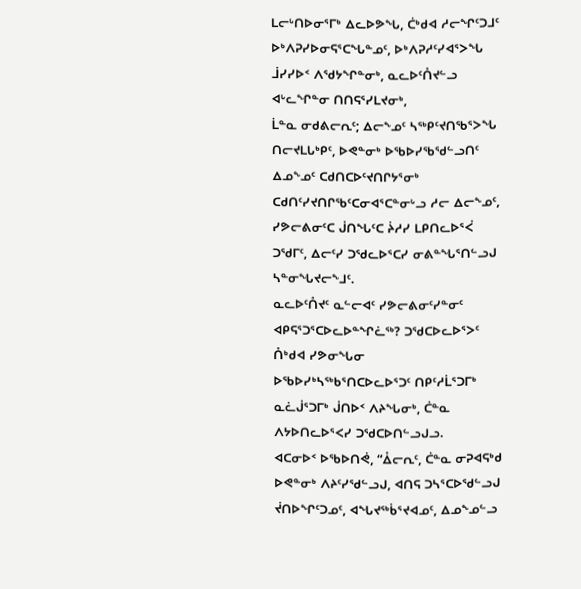ᒪᓕᒡᑎᐅᓂᕐᒥᒃ ᐃᓚᐅᕗᖓ, ᑖᒃᑯᐊ ᓱᓕᖏᑦᑐᒧᑦ ᐅᒃᐱᕈᓯᐅᓂᕋᕐᑕᖓᓐᓄᑦ, ᐅᒃᐱᕈᓱᑦᓯᐊᕐᐳᖓ ᒨᓯᓯᐅᑉ ᐱᖁᔭᖏᓐᓂᒃ, ᓇᓚᐅᑦᑍᔪᓪᓗ ᐊᒡᓚᖏᓐᓂ ᑎᑎᕋᕐᓯᒪᔪᓂᒃ,
ᒫᓐᓇ ᓂᑯᕕᓕᕆᑦ; ᐃᓕᖕᓄᑦ ᓴᖅᑭᑦᔪᑎᖃᕐᐳᖓ ᑎᓕᔪᒪᒐᒃᑭᑦ, ᐅᕙᓐᓂᒃ ᐅᖃᐅᓯᖃᖁᓪᓗᑎᑦ ᐃᓄᖕᓄᑦ ᑕᑯᑎᑕᐅᑦᔪᑎᒋᔭᕐᓂᒃ ᑕᑯᑎᑦᓯᔪᑎᒋᖃᑦᑕᓂᐊᕐᑕᓐᓂᒡᓗ ᓱᓕ ᐃᓕᖕᓄᑦ,
ᓯᕗᓕᕕᓂᑦᑕ ᒎᑎᖓᑦᑕ ᔩᓱᓯ ᒪᑭᑎᓚᐅᕐᐹ ᑐᖁᒥᑦ, ᐃᓕᑦᓯ ᑐᖁᓚᐅᕐᑕᓯ ᓂᕕᓐᖓᕐᑎᓪᓗᒍ ᓴᓐᓂᖓᔪᓕᖕᒧᑦ.
ᓇᓚᐅᑦᑍᔪᑦ ᓇᓪᓕᐊᑦ ᓯᕗᓕᕕᓂᑦᓯᓐᓂᑦ ᐊᑭᕋᕐᑐᕐᑕᐅᓚᐅᓐᖏᓛᖅ? ᑐᖁᑕᐅᓚᐅᕐᐳᑦ ᑍᒃᑯᐊ ᓯᕗᓂᖓᓂ ᐅᖃᐅᓯᒃᓴᖅᑲᕐᑎᑕᐅᓚᐅᕐᑐᑦ ᑎᑭᑦᓱᒫᕐᑐᒥᒃ ᓇᓛᒎᕐᑐᒥᒃ ᒎᑎᐅᑉ ᐱᔨᖓᓂᒃ, ᑖᓐᓇ ᐱᔭᐅᑎᓚᐅᕐᐸᓯ ᑐᖁᑕᐅᑎᓪᓗᒍᓗ.
ᐊᑕᓂᐅᑉ ᐅᖃᐅᑎᕚ, “ᐂᓕᕆᑦ, ᑖᓐᓇ ᓂᕈᐊᕋᒃᑯ ᐅᕙᓐᓂᒃ ᐱᔨᑦᓯᖁᓪᓗᒍ, ᐊᑎᕋ ᑐᓴᕐᑕᐅᖁᓪᓗᒍ ᔫᑎᐅᖏᑦᑐᓄᑦ, ᐊᖓᔪᖅᑳᕐᔪᐊᓄᑦ, ᐃᓄᖕᓄᓪᓗ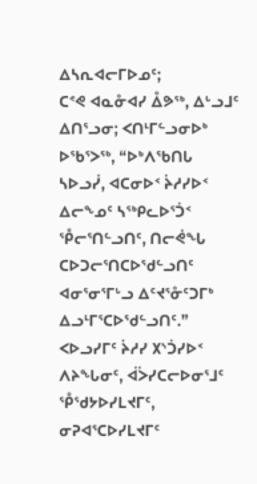ᐃᓴᕆᐊᓕᒥᐅᓄᑦ;
ᑕᕝᕙ ᐊᓇᓁᐊᓯ ᐂᕗᖅ, ᐃᒡᓗᒧᑦ ᐃᑎᕐᓗᓂ; ᐸᑎᒻᒥᓪᓗᓂᐅᒃ ᐅᖃᕐᐳᖅ, “ᐅᒃᐱᖃᑎᒐ ᓴᐅᓗᓰ, ᐊᑕᓂᐅᑉ ᔩᓱᓯᐅᑉ ᐃᓕᖕᓄᑦ ᓴᖅᑭᓚᐅᕐᑑᑉ ᕾᓕᕐᑎᓪᓗᑎᑦ, ᑎᓕᕚᖓ ᑕᐅᑐᓕᕐᑎᑕᐅᖁᓪᓗᑎᑦ ᐊᓂᕐᓂᕐᒥᒡᓗ ᐃᑦᔪᕐᓁᑦᑐᒥᒃ ᐃᓗᒻᒥᕐᑕᐅᖁᓪᓗᑎᑦ.”
ᐸᐅᓗᓯᒥᑦ ᔩᓱᓯ ᙭ᔅᑑᓯᐅᑉ ᐱᔨᖓᓂᑦ, ᐋᐴᓯᑕᓕᐅᓂᕐᒧᑦ ᕾᖁᔭᐅᓯᒪᔪᒥᑦ, ᓂᕈᐊᕐᑕᐅᓯᒪᔪᒥᑦ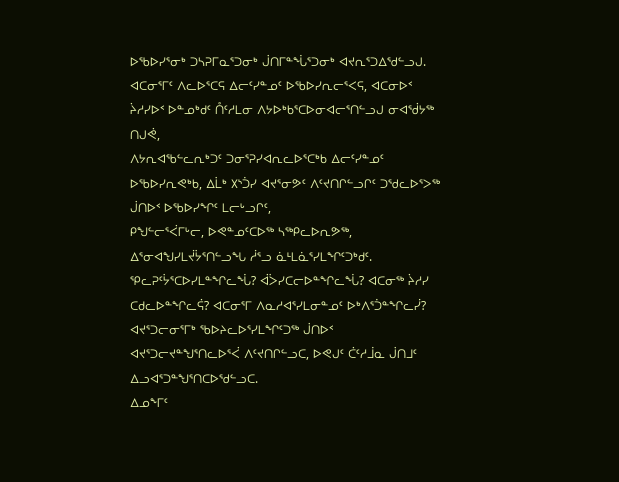ᐅᖃᐅᓯᕐᓂᒃ ᑐᓴᕈᒥᓇᕐᑐᓂᒃ ᒎᑎᒥᓐᖔᕐᑐᓂᒃ ᐊᔪᕆᕐᑐᐃᖁᓪᓗᒍ.
ᐊᑕᓂᕐᒥᑦ ᐱᓚᐅᕐᑕᕋ ᐃᓕᑦᓯᓐᓄᑦ ᐅᖃᐅᓯᕆᓕᕐᐸᕋ, ᐊᑕᓂᐅᑉ ᔩᓱᓯᐅᑉ ᐅᓐᓄᒃᑯᑦ ᑍᑦᓱᒪᓂ ᐱᔭᐅᒃᑲᕐᑕᐅᓂᐊᓕᕐᑎᓪᓗᒍ ᓂᐊᖂᔭᖅ ᑎᒍᕚ,
ᐱᔭᕆᐊᖃᓪᓚᕆᒃᑐᑦ ᑐᓂᕐᕈᓯᐊᕆᓚᐅᕐᑕᒃᑲ ᐃᓕᑦᓯᓐᓄᑦ ᐅᖃᐅᓯᕆᕙᒃᑲ, ᐃᒫᒃ ᙭ᔅᑑᓯ ᐊᔪᕐᓂᕗᑦ ᐱᑦᔪᑎᒋᓪᓗᒋᑦ ᑐᖁᓚᐅᕐᐳᖅ ᒎᑎᐅᑉ ᐅᖃᐅᓯᖏᑦ ᒪᓕᒡᓗᒋᑦ,
ᑭᖑᓪᓕᕐᐹᒥᒡᓕ, ᐅᕙᓐᓄᑦᑕᐅᖅ ᓴᖅᑭᓚᐅᕆᕗᖅ, ᐃᕐᓂᐊᖑᓯᒪᔫᔮᕐᑎᓪᓗᖓ ᓲᕐᓗ ᓈᒻᒪᓈᕐᓯᒪᖏᑦᑐᒃᑯᑦ.
ᕿᓚᕈᑦᔮᕐᑕᐅᓯᒪᓐᖏᓚᖔ? ᐋᐴᓯᑕᓕᐅᓐᖏᓚᖔ? ᐊᑕᓂᖅ ᔩᓱᓯ ᑕᑯᓚᐅᓐᖏᓚᕌ? ᐊᑕᓂᕐᒥ ᐱᓇᓱᐊᕐᓯᒪᓂᓐᓄᑦ ᐅᒃᐱᕐᑑᓐᖏᓚᓰ?
ᐊᔪᕐᑐᓕᓂᕐᒥᒃ ᖃᐅᔨᓚᐅᕐᓯᒪᖏᑦᑐᖅ ᒎᑎᐅᑉ ᐊᔪᕐᑐᓕᔪᓐᖑᕐᑎᓚᐅᕐᐹ ᐱᑦᔪᑎᒋᓪᓗᑕ, ᐅᕙᒍᑦ ᑖᑦᓱᒨᓇ ᒎᑎᒧᑦ ᐃᓗᐊᕐᑐᓐᖑᕐᑎᑕᐅᖁᓪᓗᑕ.
ᐃᓄᖕᒥᑦ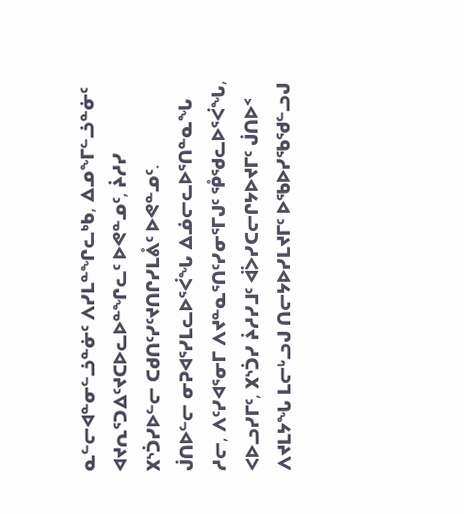ᓇᓪᓕᐊᓐᓂᓪᓘᓐᓃᑦ ᐱᓯᒪᓐᖏᓚᒃᑲ, ᐃᓄᖕᒥᓪᓘᓐᓃᑦ ᐊᔪᕆᕐᑐᐃᑦᔪᑕᐅᓚᐅᓐᖏᓚᑦ ᐅᕙᓐᓄᑦ, ᔩᓱᓯ ᙭ᔅᑑᓯᐅᓪᓕ ᑕᑯᑎᑦᓯᑦᔪᑎᒋᓯᒪᕔᑦ ᐅᕙᓐᓄᑦ.
ᒎᑎᐅᓪᓕ ᓂᕈᐊᕐᓯᒪᓚᐅᕐᐹᖓ ᐃᓅᓕᓚᐅᕐᑎᓐᓇᖓ ᓱᓕ, ᐱᑦᓯᐊᕐᓂᒥ ᐱᔪᓐᓇᕐᑎᑦᓯᓂᕐᒥᒍᑦ ᕾᖁᓚᐅᕐᐹᖓ,
ᐸᐅᓗᓯᒥᑦ, ᙭ᔅᑑᓯ ᔩᓱᓯᒧᑦ ᐋᐴᓯᑕᓕᒋᔭᐅᔪᒥᑦ ᒎᑎᐅᑉ ᐱᔪᒪᔭᖓ ᒪᓕᒡᓗᒍ ᑎᓕᔭᐅᓯᒪᔪᒥᑦ ᐅᖃᐅᓯᖃᖁᓪᓗᒍ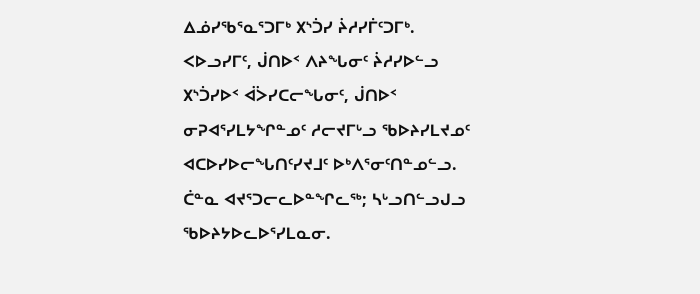ᐃᓅᓯᖃᕐᓇᕐᑐᒥᒃ ᙭ᔅᑑᓯ ᔩᓱᓯᒦᑦᑐᒥᒃ.
ᐸᐅᓗᓯᒥᑦ, ᒎᑎᐅᑉ ᐱᔨᖓᓂᑦ ᔩᓱᓯᐅᓪᓗ ᙭ᔅᑑᓯᐅᑉ ᐋᐴᓯᑕᓕᖓᓂᑦ, ᒎᑎᐅᑉ ᓂᕈᐊᕐᓯᒪᔭᖏᓐᓄᑦ ᓱᓕᔪᒥᒡᓗ ᖃᐅᔨᓯᒪᔪᓄᑦ ᐊᑕᐅᓯᐅᓕᖓᑎᑦᓯᔪᒧᑦ ᐅᒃᐱᕐᓂᑦᑎᓐᓄᓪᓗ.
ᑖᓐᓇ ᐊᔪᕐᑐᓕᓚᐅᓐᖏᓚᖅ; ᓴᒡᓗᑎᓪᓗᒍᓗ ᖃᐅᔨᔭᐅᓚᐅᕐᓯᒪᓇᓂ.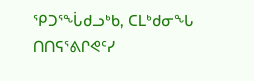ᕿᑐᕐᖔᑯᓗᒃᑲ, ᑕᒪᒃᑯᓂᖓ ᑎᑎᕋᕐᕕᒋᕙᑦᓯ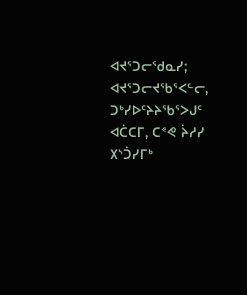ᐊᔪᕐᑐᓕᖁᓇᓯ; ᐊᔪᕐᑐᓕᔪᖃᕐᐸᓪᓕ, ᑐᒃᓯᐅᑦᔨᔨᖃᕐᐳᒍᑦ ᐊᑖᑕᒥ, ᑕᕝᕙ ᔩᓱᓯ ᙭ᔅᑑᓯᒥᒃ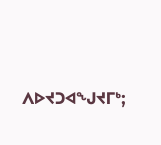ᐱᐅᔪᑐᐊᖑᔪᒥᒃ;